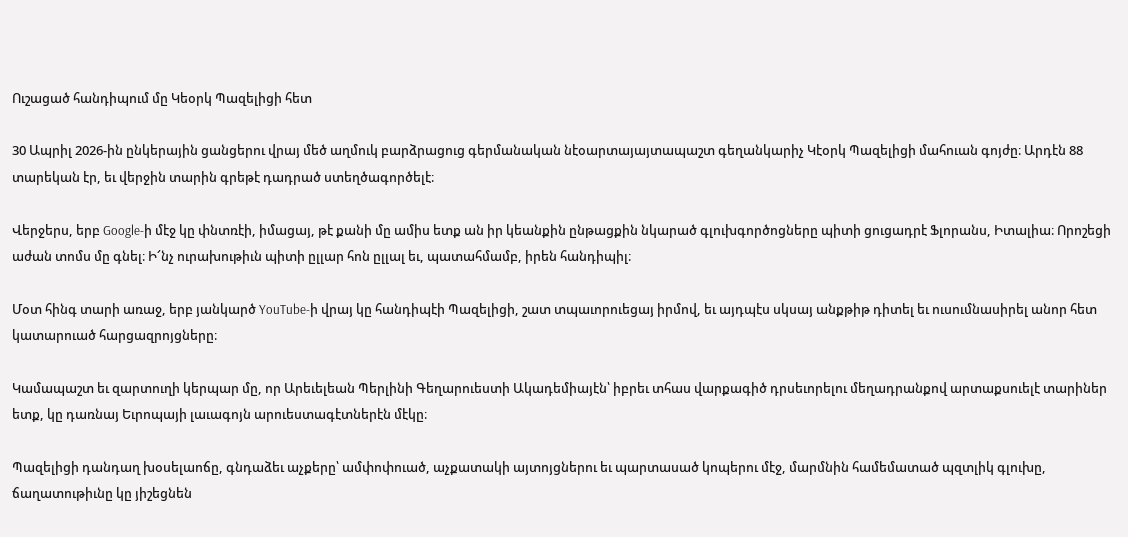Ուշացած հանդիպում մը Կեօրկ Պազելիցի հետ

30 Ապրիլ 2026-ին ընկերային ցանցերու վրայ մեծ աղմուկ բարձրացուց գերմանական նէօարտայայտապաշտ գեղանկարիչ Կէօրկ Պազելիցի մահուան գոյժը։ Արդէն 88 տարեկան էր, եւ վերջին տարին գրեթէ դադրած ստեղծագործելէ։

Վերջերս, երբ Google-ի մէջ կը փնտռէի, իմացայ, թէ քանի մը ամիս ետք ան իր կեանքին ընթացքին նկարած գլուխգործոցները պիտի ցուցադրէ Ֆլորանս, Իտալիա։ Որոշեցի աժան տոմս մը գնել։ Ի՜նչ ուրախութիւն պիտի ըլլար հոն ըլլալ եւ, պատահմամբ, իրեն հանդիպիլ։

Մօտ հինգ տարի առաջ, երբ յանկարծ YouTube-ի վրայ կը հանդիպէի Պազելիցի, շատ տպաւորուեցայ իրմով, եւ այդպէս սկսայ անքթիթ դիտել եւ ուսումնասիրել անոր հետ կատարուած հարցազրոյցները։

Կամապաշտ եւ զարտուղի կերպար մը, որ Արեւելեան Պերլինի Գեղարուեստի Ակադեմիայէն՝ իբրեւ տհաս վարքագիծ դրսեւորելու մեղադրանքով արտաքսուելէ տարիներ ետք, կը դառնայ Եւրոպայի լաւագոյն արուեստագէտներէն մէկը։

Պազելիցի դանդաղ խօսելաոճը, գնդաձեւ աչքերը՝ ամփոփուած, աչքատակի այտոյցներու եւ պարտասած կոպերու մէջ, մարմնին համեմատած պզտլիկ գլուխը, ճաղատութիւնը կը յիշեցնեն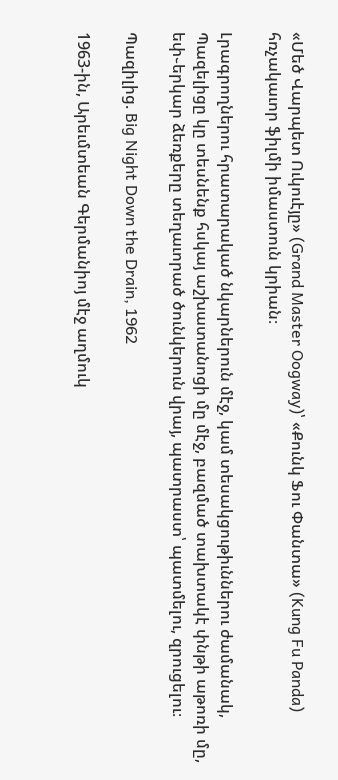«Մեծ Վարպետ Ուկուէյը» (Grand Master Oogway)՝ «Քունկ Ֆու Փանտա» (Kung Fu Panda) հռչակաւոր ֆիլմի իմաստուն կրիան։

Լրագրողներու հրատարակած նկարներուն մէջ, կամ տեսակցութիւններու ժամանակ, Պազելիցը կը տեսնենք հսկայ աշխատանոցի մը մէջ, բազմած տախտակէ փնթի աթոռի մը, եփ֊երկար ձեռքերը տեղաւորած ծունկերուն վրայ, պատրաստ՝ պատմելու, զրուցելու։

Պազիլից. Big Night Down the Drain, 1962

1963-ին, Արեւմտեան Գերմանիոյ մէջ աղմուկ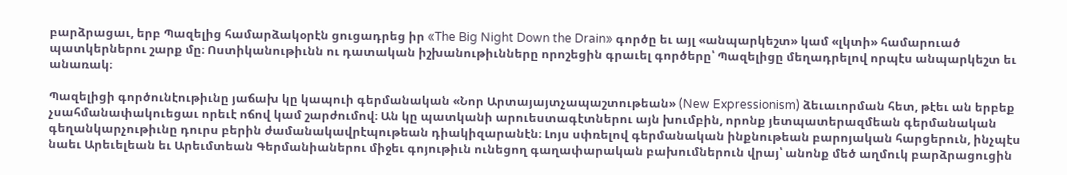բարձրացաւ, երբ Պազելից համարձակօրէն ցուցադրեց իր «The Big Night Down the Drain» գործը եւ այլ «անպարկեշտ» կամ «լկտի» համարուած պատկերներու շարք մը։ Ոստիկանութիւնն ու դատական իշխանութիւնները որոշեցին գրաւել գործերը՝ Պազելիցը մեղադրելով որպէս անպարկեշտ եւ անառակ։

Պազելիցի գործունէութիւնը յաճախ կը կապուի գերմանական «Նոր Արտայայտչապաշտութեան» (New Expressionism) ձեւաւորման հետ, թէեւ ան երբեք չսահմանափակուեցաւ որեւէ ոճով կամ շարժումով։ Ան կը պատկանի արուեստագէտներու այն խումբին, որոնք յետպատերազմեան գերմանական գեղանկարչութիւնը դուրս բերին ժամանակավրէպութեան դիակիզարանէն։ Լոյս սփռելով գերմանական ինքնութեան բարոյական հարցերուն, ինչպէս նաեւ Արեւելեան եւ Արեւմտեան Գերմանիաներու միջեւ գոյութիւն ունեցող գաղափարական բախումներուն վրայ՝ անոնք մեծ աղմուկ բարձրացուցին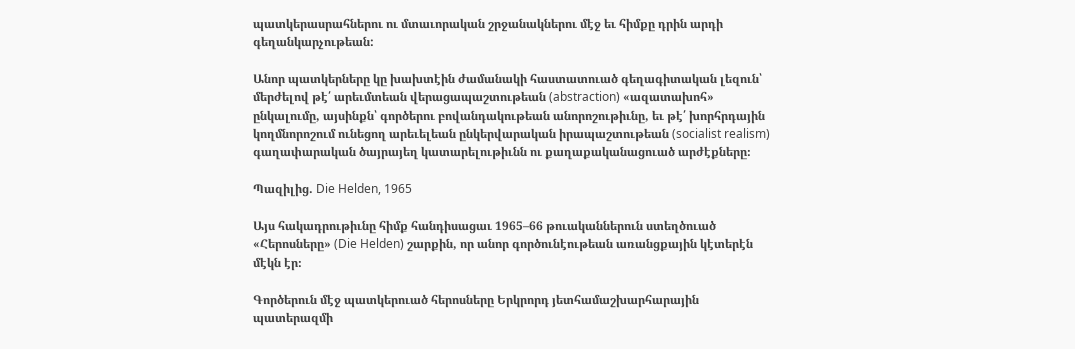պատկերասրահներու ու մտաւորական շրջանակներու մէջ եւ հիմքը դրին արդի գեղանկարչութեան:

Անոր պատկերները կը խախտէին ժամանակի հաստատուած գեղագիտական լեզուն՝ մերժելով թէ՛ արեւմտեան վերացապաշտութեան (abstraction) «ազատախոհ» ընկալումը, այսինքն՝ գործերու բովանդակութեան անորոշութիւնը, եւ թէ՛ խորհրդային կողմնորոշում ունեցող արեւելեան ընկերվարական իրապաշտութեան (socialist realism) գաղափարական ծայրայեղ կատարելութիւնն ու քաղաքականացուած արժէքները։

Պազիլից. Die Helden, 1965

Այս հակադրութիւնը հիմք հանդիսացաւ 1965–66 թուականներուն ստեղծուած «Հերոսները» (Die Helden) շարքին, որ անոր գործունէութեան առանցքային կէտերէն մէկն էր։

Գործերուն մէջ պատկերուած հերոսները Երկրորդ յետհամաշխարհարային պատերազմի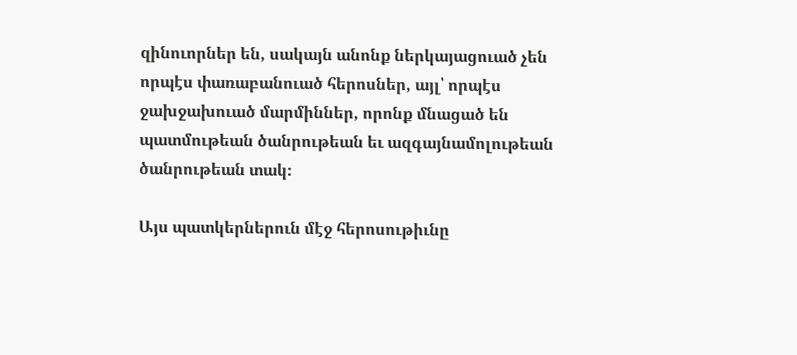զինուորներ են, սակայն անոնք ներկայացուած չեն որպէս փառաբանուած հերոսներ, այլ՝ որպէս ջախջախուած մարմիններ, որոնք մնացած են պատմութեան ծանրութեան եւ ազգայնամոլութեան ծանրութեան տակ։

Այս պատկերներուն մէջ հերոսութիւնը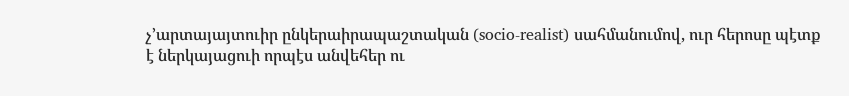չ’արտայայտուիր ընկերաիրապաշտական (socio-realist) սահմանումով, ուր հերոսը պէտք է ներկայացուի որպէս անվեհեր ու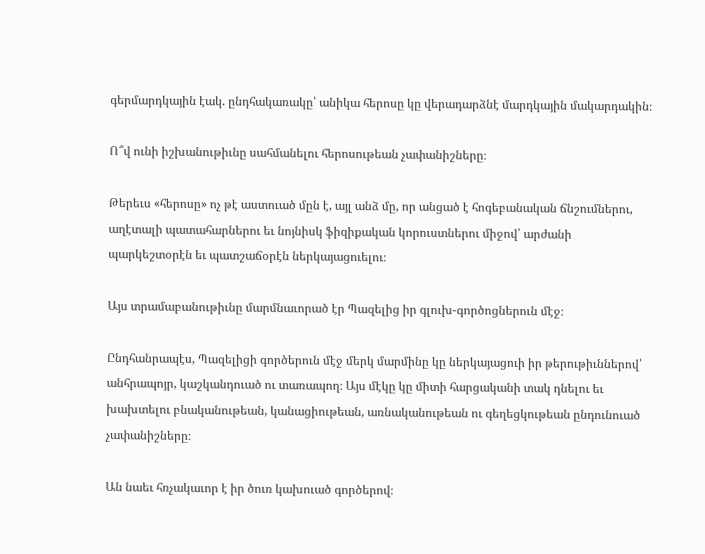գերմարդկային էակ. ընդհակառակը՝ անիկա հերոսը կը վերադարձնէ մարդկային մակարդակին։

Ո՞վ ունի իշխանութիւնը սահմանելու հերոսութեան չափանիշները։

Թերեւս «հերոսը» ոչ թէ աստուած մըն է, այլ անձ մը, որ անցած է հոգեբանական ճնշումներու, աղէտալի պատահարներու եւ նոյնիսկ ֆիզիքական կորուստներու միջով՝ արժանի պարկեշտօրէն եւ պատշաճօրէն ներկայացուելու։

Այս տրամաբանութիւնը մարմնաւորած էր Պազելից իր գլուխ-գործոցներուն մէջ։

Ընդհանրապէս, Պազելիցի գործերուն մէջ մերկ մարմինը կը ներկայացուի իր թերութիւններով՝ անհրապոյր, կաշկանդուած ու տառապող։ Այս մէկը կը միտի հարցականի տակ դնելու եւ խախտելու բնականութեան, կանացիութեան, առնականութեան ու գեղեցկութեան ընդունուած չափանիշները։

Ան նաեւ հռչակաւոր է իր ծուռ կախուած գործերով։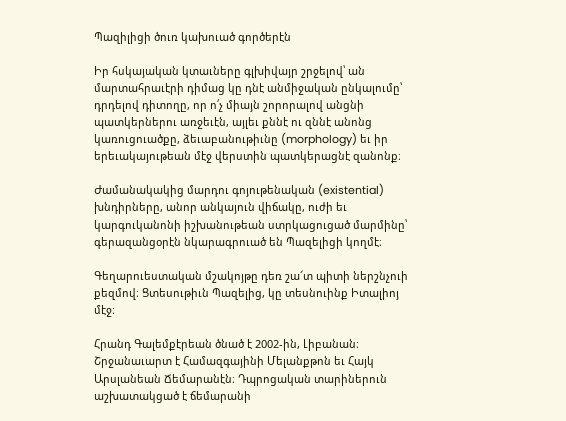Պազիլիցի ծուռ կախուած գործերէն

Իր հսկայական կտաւները գլխիվայր շրջելով՝ ան մարտահրաւէրի դիմաց կը դնէ անմիջական ընկալումը՝ դրդելով դիտողը, որ ո՛չ միայն շորորալով անցնի պատկերներու առջեւէն, այլեւ քննէ ու զննէ անոնց կառուցուածքը, ձեւաբանութիւնը (morphology) եւ իր երեւակայութեան մէջ վերստին պատկերացնէ զանոնք։

Ժամանակակից մարդու գոյութենական (existential) խնդիրները, անոր անկայուն վիճակը, ուժի եւ կարգուկանոնի իշխանութեան ստրկացուցած մարմինը՝ գերազանցօրէն նկարագրուած են Պազելիցի կողմէ։

Գեղարուեստական մշակոյթը դեռ շա՜տ պիտի ներշնչուի քեզմով։ Ցտեսութիւն Պազելից, կը տեսնուինք Իտալիոյ մէջ։

Հրանդ Գալեմքէրեան ծնած է 2002-ին, Լիբանան։ Շրջանաւարտ է Համազգայինի Մելանքթոն եւ Հայկ Արսլանեան Ճեմարանէն։ Դպրոցական տարիներուն աշխատակցած է ճեմարանի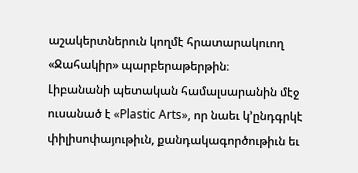աշակերտներուն կողմէ հրատարակուող «Ջահակիր» պարբերաթերթին։
Լիբանանի պետական համալսարանին մէջ ուսանած է «Plastic Arts», որ նաեւ կ’ընդգրկէ փիլիսոփայութիւն, քանդակագործութիւն եւ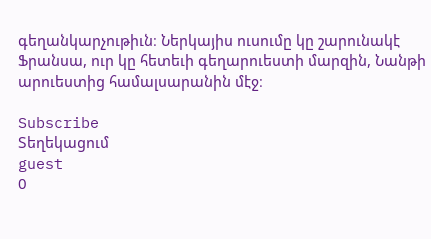գեղանկարչութիւն։ Ներկայիս ուսումը կը շարունակէ Ֆրանսա, ուր կը հետեւի գեղարուեստի մարզին, Նանթի արուեստից համալսարանին մէջ։

Subscribe
Տեղեկացում
guest
0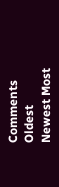Comments
Oldest
Newest Most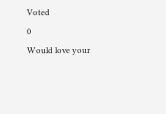Voted
0
Would love your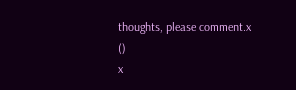thoughts, please comment.x
()
x